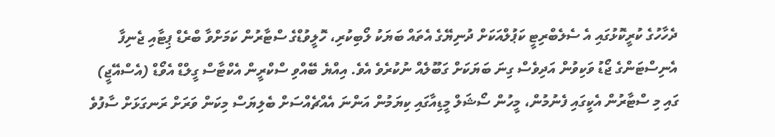ދެހާހުގެ ކުރީކޮޅުގައި އެ ސެލެބްރިޓީ ކަޕުލްއަކަށް ދުނިޔޭގެ އެތައް ބަޔަކު ލޯބިކުރި، ހޮލީވުޑްގެ ސްޓާރުން ކަމަށްވާ ބްރެޑް ޕިޓާއި ޖެނިފާ އެނިސްޓަންގެ ޖޯޑު ވަކިވުން އަދިވެސް ގިނަ ބަޔަކަށް ގަބޫލެއް ނުކުރެވެ އެވެ. އިއްޔެ ބޭއްވި ސްކްރީން އެކްޓާސް ގީލްޑް އެވޯޑް (އެސްއޭޖީ) ގައި މި ސްޓާރުން އެކީގައި ފެނުމުން، މީހުން ސޯޝަލް މީޑިއާގައި ކިޔަމުން އަންނަ އެއްޗެއްސަށް ބެލިޔަސް މިކަން ވަރަށް ރަނގަޅަށް ސާފުވެ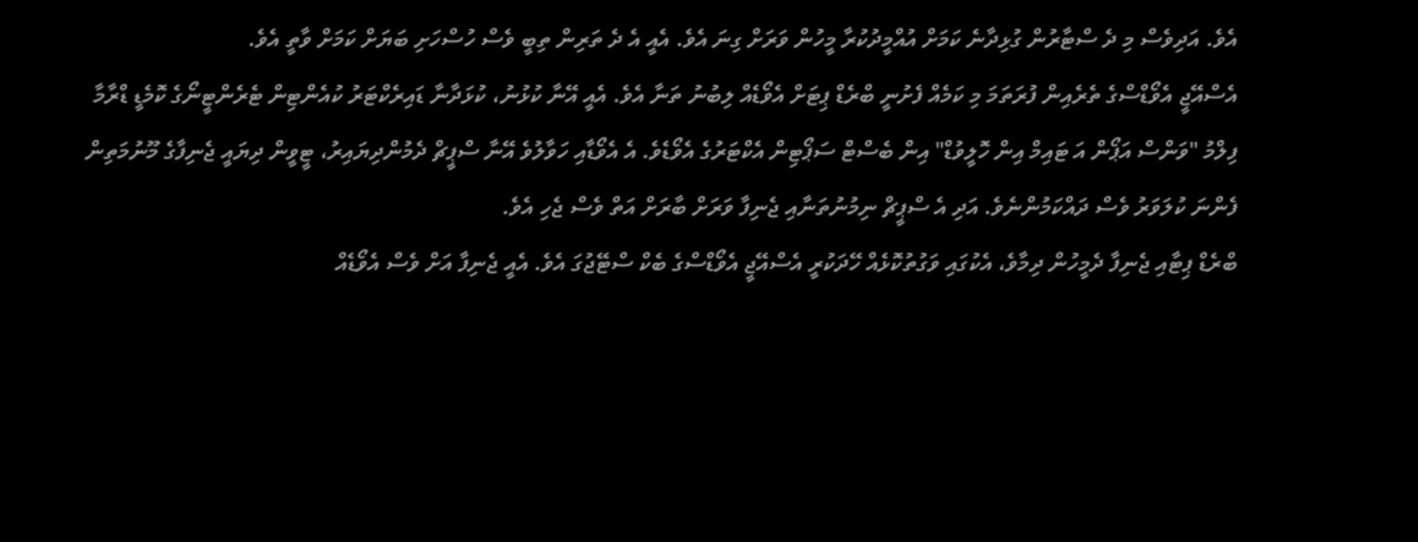އެވެ. އަދިވެސް މި ދެ ސްޓާރުން ގުޅިދާނެ ކަމަށް އުއްމީދުކުރާ މީހުން ވަރަށް ގިނަ އެވެ. އެއީ އެ ދެ ތަރިން ތިބީ ވެސް ހުސްހަށި ބަޔަށް ކަމަށް ވާތީ އެވެ.
އެސްއޭޖީ އެވޯޑްސްގެ ތެރެއިން ފުރަތަމަ މި ކަމެއް ފެށުނީ ބްރެޑް ޕިޓަށް އެވޯޑެއް ލިބުނު ތަނާ އެވެ. އެއީ އޭނާ ކުޅުނު، ކުޅަދާނާ ޑައިރެކްޓަރު ކުއެންޓިން ޓެރެންޓީނޯގެ ކޮމެޑީ ޑްރާމާ ފިލްމު "ވަންސް އަޕޯން އަ ޓައިމް އިން ހޮލީވުޑް" އިން ބެސްޓް ސަޕޯޓިން އެކްޓަރުގެ އެވޯޑެވެ. އެ އެވޯޑާއި ހަވާލުވެ އޭނާ ސްޕީޗް ދެމުންދިޔައިރު، ޓީވީން ދިޔައީ ޖެނިފާގެ މޫނުމަތިން ފެންނަ ކުލަވަރު ވެސް ދައްކަމުންނެވެ. އަދި އެ ސްޕީޗް ނިމުނުތަނާއި ޖެނިފާ ވަރަށް ބާރަށް އަތް ވެސް ޖެހި އެވެ.
ބްރެޑް ޕިޓާއި ޖެނިފާ ދެމީހުން ދިމާވެ، އެކުގައި ވަގުތުކޮޅެއް ހޭދަކުރީ އެސްއޭޖީ އެވޯޑްސްގެ ބެކް ސްޓޭޖުގަ އެވެ. އެއީ ޖެނިފާ އަށް ވެސް އެވޯޑެއް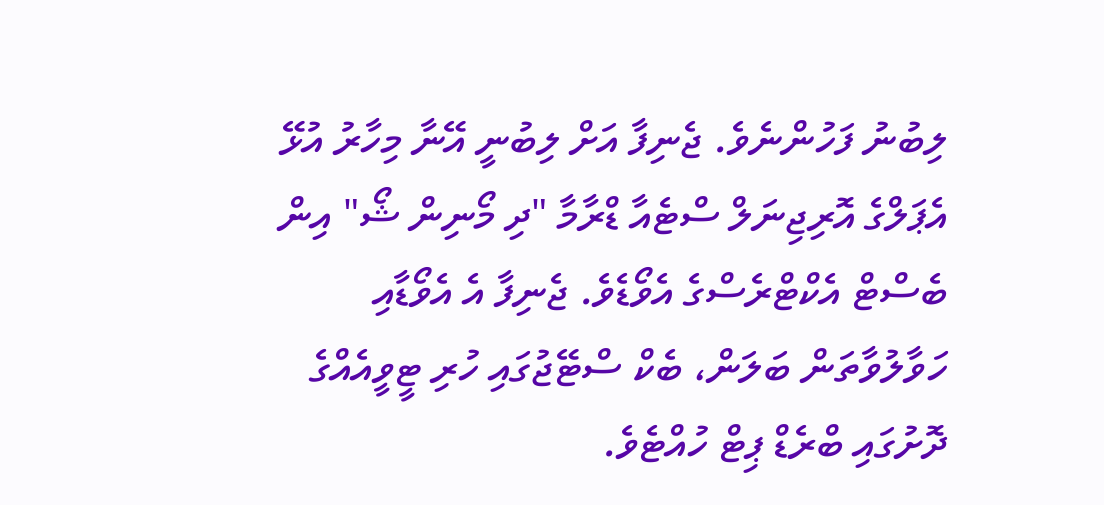ލިބުނު ފަހުންނެވެ. ޖެނިފާ އަށް ލިބުނީ އޭނާ މިހާރު އުޅޭ އެޕަލްގެ އޮރިޖިނަލް ސްޓެއާ ޑްރާމާ "ދި މޯނިން ޝޯ" އިން ބެސްޓް އެކްޓްރެސްގެ އެވޯޑެވެ. ޖެނިފާ އެ އެވޯޑާއި ހަވާލުވާތަން ބަލަން، ބެކް ސްޓޭޖުގައި ހުރި ޓީވީއެއްގެ ދޮށުގައި ބްރެޑް ޕިޓް ހުއްޓެވެ.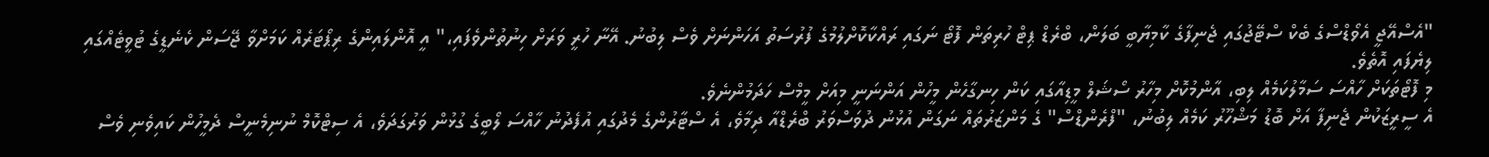"އެސްއޭޖީ އެވޯޑްސްގެ ބެކް ސްޓޭޖުގައި ޖެނިފާގެ ކާމިޔާބީ ބަލަން، ބްރެޑް ޕިޓް ހުރިތަން ފޮޓޯ ނަގައި ރައްކާކޮށްލުމުގެ ފުރުސަތު އަހަންނަށް ވެސް ލިބުނު. އޭނާ ހުރީ ވަރަށް ހިނުތުންވެފައި،" އީ އޮންލައިންގެ ރިޕޯޓަރެއް ކަމަށްވާ ޖޭސަން ކެނެޑީގެ ޓުވީޓެއްގައި ލިޔެފައި އޮތެވެ.
މި ފޮޓޯތަކަށް ހާއްސަ ސަމާލުކަމެއް ލިބި، އާންމުކޮށް މިހާރު ސޯޝަލް މީޑިއާގައި ކަން ހިނގާހެން މީހުން އަންނަނީ މިއަށް މީމްސް ހަދަމުންނެވެ.
އެ ސީރީޒަކުން ޖެނިފާ އަށް ބޮޑު މަޝްހޫރު ކަމެއް ލިބުނު، "ފްރެންޑްސް" ގެ މަންޒަރުތައް ނަގަން އުޅުނު ދުވަސްވަރު ބްރެޑްއާ ދިމާވެ، އެ ސްޓާރުންގެ މެދުގައި އުފެދުނު ހާއްސަ ލޯބީގެ ގުޅުން ވަރުގަދަވެ، އެ ސިޓްކޮމް ނުނިމެނީސް ދެމީހުން ކައިވެނި ވެސް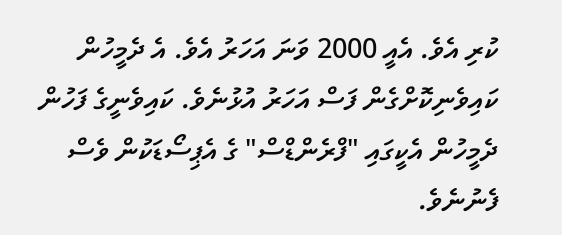ކުރި އެވެ. އެއީ 2000 ވަނަ އަހަރު އެވެ. އެ ދެމީހުން ކައިވެނިކޮށްގެން ފަސް އަހަރު އުޅުނެވެ. ކައިވެނީގެ ފަހުން ދެމީހުން އެކީގައި "ފްރެންޑްސް" ގެ އެޕިސޯޑަކުން ވެސް ފެނުނެވެ.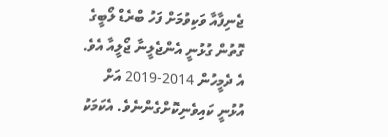ޖެނިފާއާ ވަކިވުމަށް ފަހު ބްރެޑް ލޯބީގެ ގޮތުން ގުޅުނީ އެންޖެލީނާ ޖޯލީއާ އެވެ. އެ ދެމީހުން 2014-2019 އަށް އުޅުނީ ކައިވެނިކޮށްގެންނެވެ. އެކަމަކު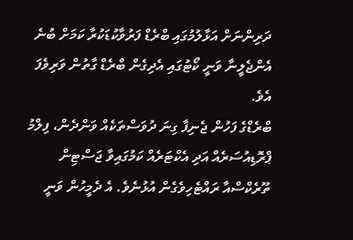ދަރިންނަށް އަޅާލުމުގައި ބްރެޑް ފަރުވާކުޑަކުރާ ކަމަށް ބުނެ އެންޖެލީނާ ވަނީ ކޯޓުގައި އެދިގެން ބްރެޑް ގާތުން ވަރިވެފަ އެވެ.
ބްރެޑްގެ ފަހުން ޖެނިފާ ގިނަ ދުވަސްތަކެއް ވަންދެން، ފިލްމު ޕްރޮޑިއުސަރެއް އަދި އެކްޓަރެއް ކަމުގައިވާ ޖަސްޓިން ތޫރެކްސްއާ ރައްޓެހިވެގެން އުޅުނެވެ. އެ ދެމީހުން ވަނީ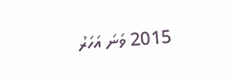2015 ވަނަ އަހަރު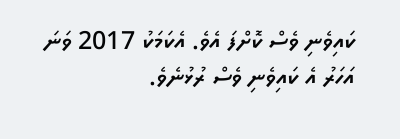ކައިވެނި ވެސް ކޮށްފަ އެވެ. އެކަމަކު 2017 ވަނަ އަހަރު އެ ކައިވެނި ވެސް ރުޅުނެވެ.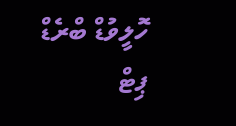ހޮލީވުޑް ބްރެޑް ޕިޓް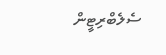ސެލެބްރިޓީން